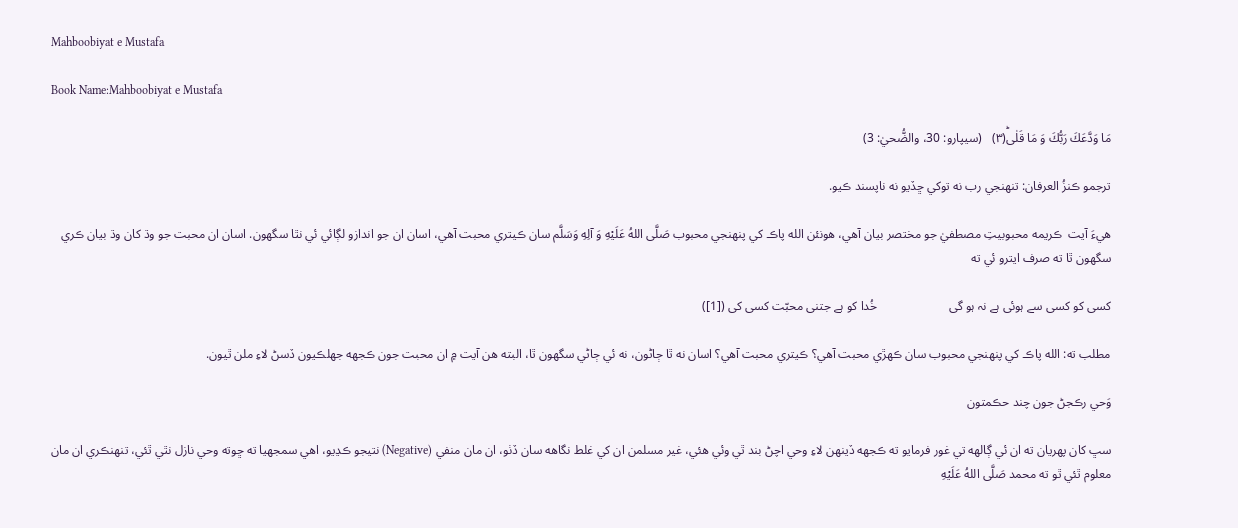Mahboobiyat e Mustafa

Book Name:Mahboobiyat e Mustafa

مَا وَدَّعَكَ رَبُّكَ وَ مَا قَلٰىؕ(۳)   (سيپارو: 30، والضُّحيٰ: 3)

ترجمو ڪنزُ العرفان: تنهنجي رب نه توکي ڇڏيو نه ناپسند ڪيو.

هيءَ آيت  ڪريمه محبوبيتِ مصطفيٰ جو مختصر بيان آهي، هونئن الله پاڪ کي پنهنجي محبوب صَلَّى اللهُ عَلَيْهِ وَ آلِهِ وَسَلَّم سان ڪيتري محبت آهي، اسان ان جو اندازو لڳائي ئي نٿا سگهون. اسان ان محبت جو وڌ کان وڌ بيان ڪري سگهون ٿا ته صرف ايترو ئي ته

کسی کو کسی سے ہوئی ہے نہ ہو گی                       خُدا کو ہے جتنی محبّت کسی کی ([1])

مطلب ته: الله پاڪ کي پنهنجي محبوب سان ڪهڙي محبت آهي؟ ڪيتري محبت آهي؟ اسان نه ٿا ڄاڻون، نه ئي ڄاڻي سگهون ٿا، البته هن آيت ۾ ان محبت جون ڪجهه جهلڪيون ڏسڻ لاءِ ملن ٿيون.

وَحي رڪجڻ جون چند حڪمتون

سڀ کان پهريان ته ان ئي ڳالهه تي غور فرمايو ته ڪجهه ڏينهن لاءِ وحي اچڻ بند ٿي وئي هئي، غير مسلمن ان کي غلط نگاهه سان ڏٺو، ان مان منفي (Negative) نتيجو ڪڍيو، اهي سمجهيا ته ڇوته وحي نازل نٿي ٿئي، تنهنڪري ان مان معلوم ٿئي ٿو ته محمد صَلَّى اللهُ عَلَيْهِ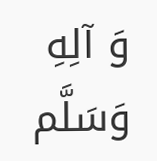وَ آلِهِ وَسَلَّم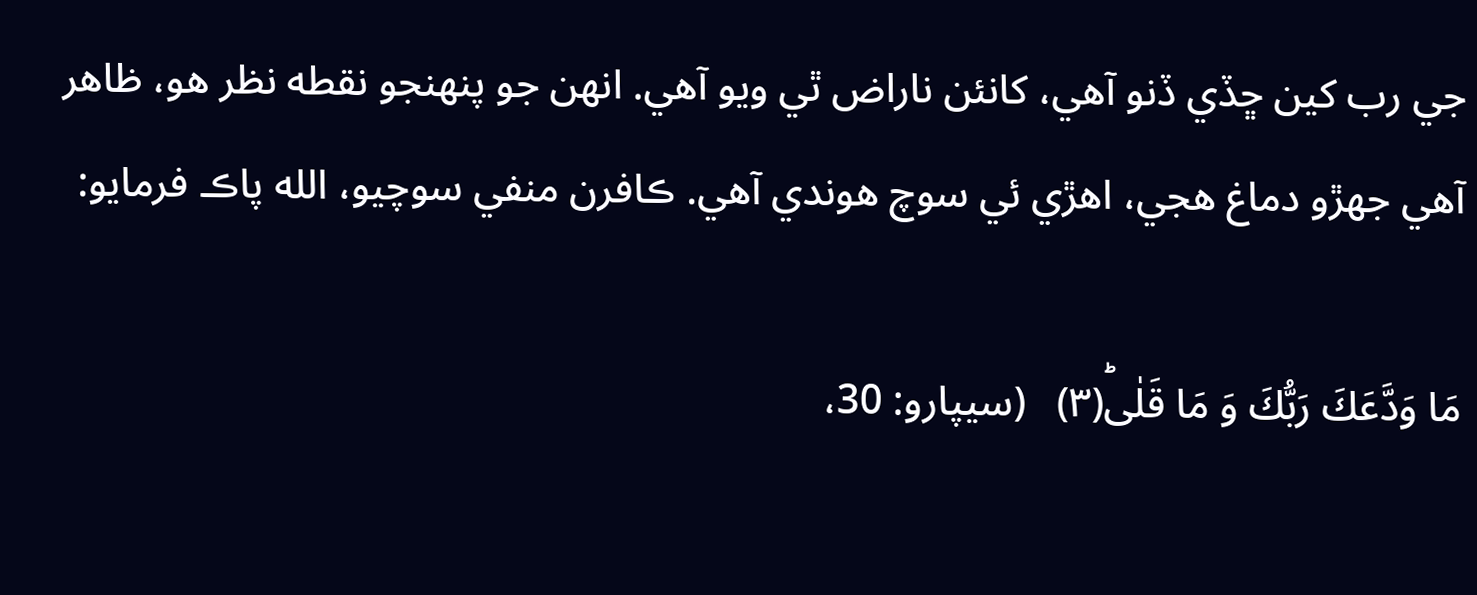جي رب کين ڇڏي ڏنو آهي، کانئن ناراض ٿي ويو آهي. انهن جو پنهنجو نقطه نظر هو، ظاهر آهي جهڙو دماغ هجي، اهڙي ئي سوچ هوندي آهي. ڪافرن منفي سوچيو، الله پاڪ فرمايو:

مَا وَدَّعَكَ رَبُّكَ وَ مَا قَلٰىؕ(۳)   (سيپارو: 30،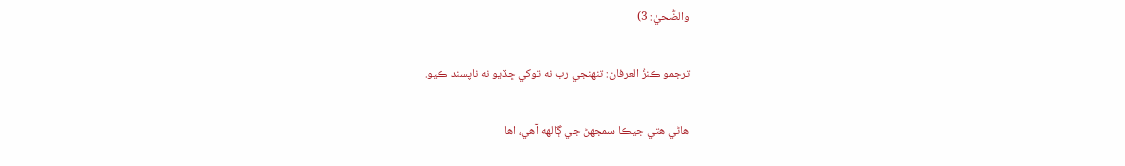والضُّحيٰ: 3)

ترجمو ڪنزُ العرفان: تنهنجي رب نه توکي ڇڏيو نه ناپسند ڪيو.

هاڻي هتي جيڪا سمجهڻ جي ڳالهه آهي، اها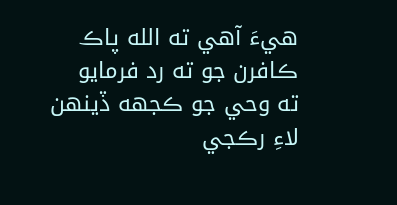هيءَ آهي ته الله پاڪ ڪافرن جو ته رد فرمايو ته وحي جو ڪجهه ڏينهن لاءِ رڪجي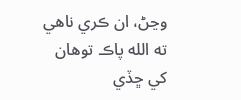وڃڻ، ان ڪري ناهي ته الله پاڪ توهان کي ڇڏي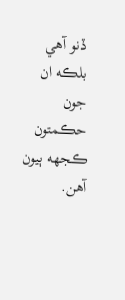ڏنو آهي بلڪه ان جون حڪمتون ڪجهه ٻيون آهن.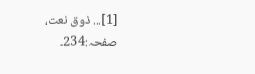[1]... ذوق نعت، صفحہ:234۔